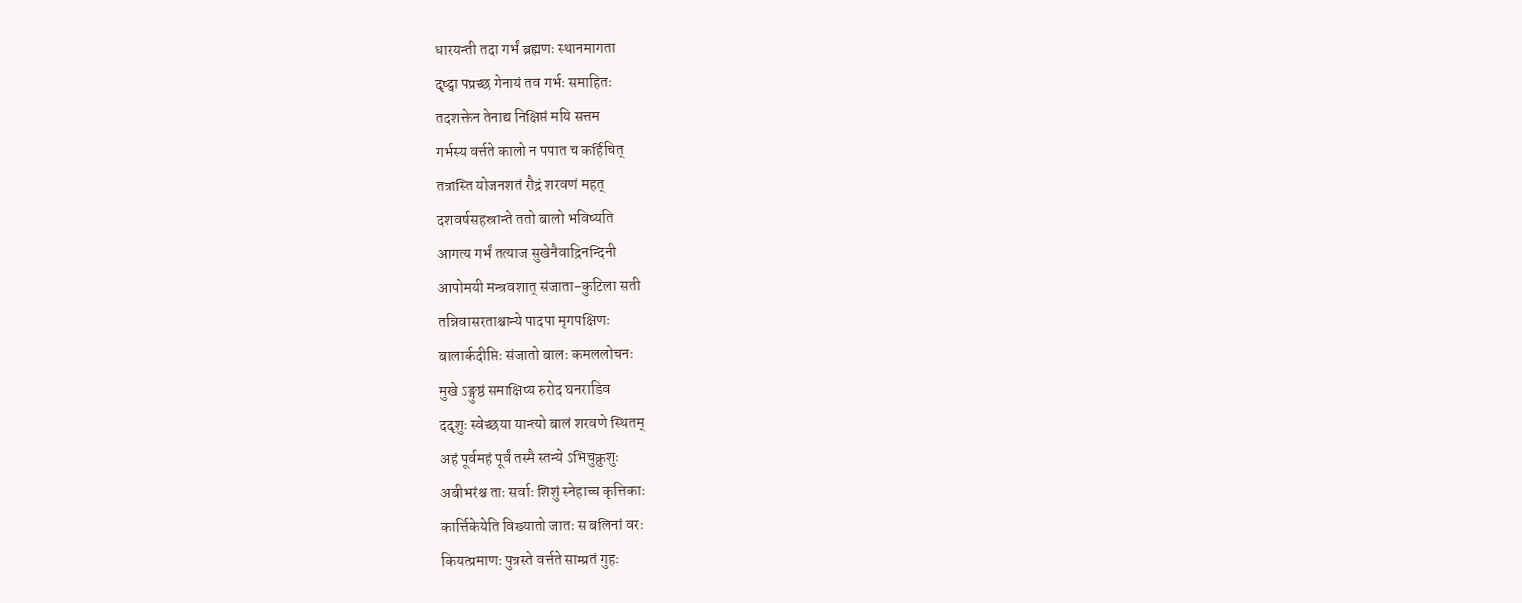धारयन्ती तदा गर्भं ब्रह्मणः स्थानमागता
दृष्ट्वा पप्रच्छ गेनायं तव गर्भः समाहितः
तदशक्तेन तेनाद्य निक्षिप्तं मयि सत्तम
गर्भस्य वर्त्तते कालो न पपात च कर्हिचित्
तत्रास्ति योजनशतं रौद्रं शरवणं महत्
दशवर्षसहस्रान्ते ततो बालो भविष्यति
आगत्य गर्भं तत्याज सुखेनैवाद्रिनन्दिनी
आपोमयी मन्त्रवशात् संजाता-कुटिला सती
तन्निवासरताश्चान्ये पादपा मृगपक्षिणः
बालार्कदीप्तिः संजातो बालः कमललोचनः
मुखे ऽङ्गुष्ठं समाक्षिप्य रुरोद घनराडिव
ददृशुः स्वेच्छया यान्त्यो बालं शरवणे स्थितम्
अहं पूर्वमहं पूर्वं तस्मै स्तन्ये ऽभिचुक्रुशुः
अबीभरंश्च ताः सर्वाः शिशुं स्नेहाच्च कृत्तिकाः
कार्त्तिकेयेति विख्यातो जातः स बलिनां वरः
कियत्प्रमाणः पुत्रस्ते वर्त्तते साम्प्रतं गुहः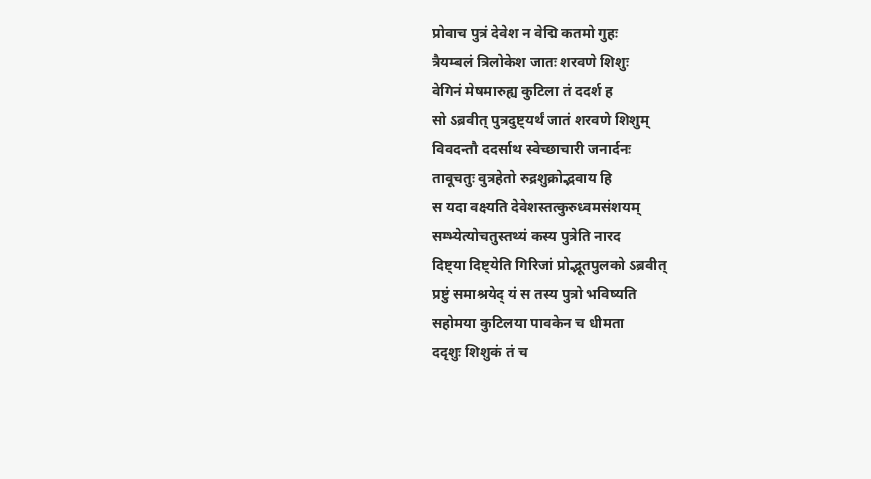प्रोवाच पुत्रं देवेश न वेद्मि कतमो गुहः
त्रैयम्बलं त्रिलोकेश जातः शरवणे शिशुः
वेगिनं मेषमारुह्य कुटिला तं ददर्श ह
सो ऽब्रवीत् पुत्रदुष्ट्यर्थं जातं शरवणे शिशुम्
विवदन्तौ ददर्साथ स्वेच्छाचारी जनार्दनः
तावूचतुः वुत्रहेतो रुद्रशुक्रोद्भवाय हि
स यदा वक्ष्यति देवेशस्तत्कुरुध्वमसंशयम्
सम्भ्येत्योचतुस्तथ्यं कस्य पुत्रेति नारद
दिष्ट्या दिष्ट्येति गिरिजां प्रोद्भूतपुलको ऽब्रवीत्
प्रष्टुं समाश्रयेद् यं स तस्य पुत्रो भविष्यति
सहोमया कुटिलया पावकेन च धीमता
ददृशुः शिशुकं तं च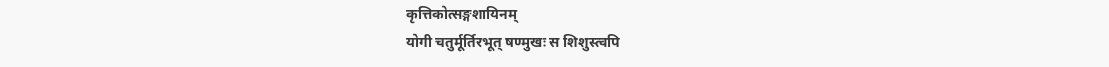कृत्तिकोत्सङ्गशायिनम्
योगी चतुर्मूर्तिरभूत् षण्मुखः स शिशुस्त्वपि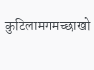कुटिलामगमच्छाखो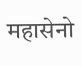महासेनो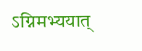ऽग्निमभ्ययात्